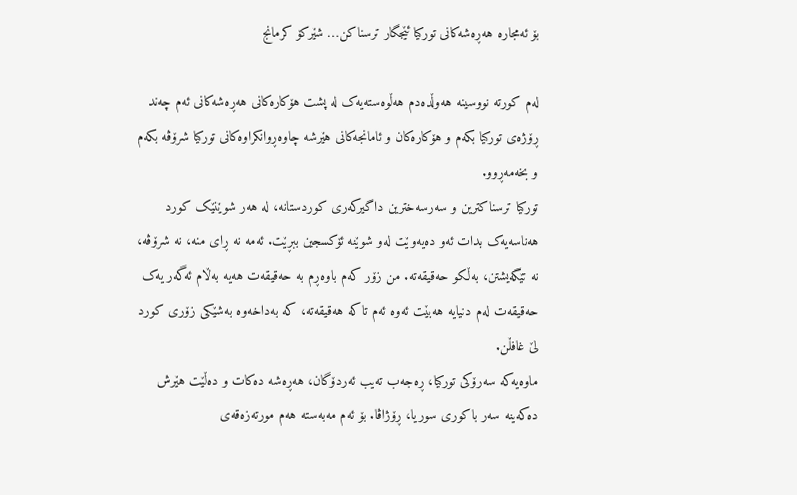بۆ ئەمجارە هەڕەشەکانی تورکیا ئێجگار ترسناکن… شێرکۆ کرمانج

لەم کورتە نووسینە هەوڵدەدم هەڵوەستەیەک لە پشت هۆکارەکانی هەڕەشەکانی ئەم چەند ڕۆژەی تورکیا بکەم‌ و هۆکارەکان و ئامانجەکانی هێرشە چاوەڕوانکراوەکانی تورکیا شرۆڤە بکەم و بخەمەڕوو.
تورکیا ترسناکترین و سەرسەخترین داگیرکەری کوردستانە، لە هەر شوێنێک کورد هەناسەیەک بدات ئەو دەیەوێت لەو شوێنە ئۆکسجین ببڕێت. ئەمە نە ڕای منە، نە شرۆڤە، نە تێگەیشتن، بەڵکو حەقیقەتە. من زۆر کەم باوەڕم بە حەقیقەت هەیە بەڵام ئەگەر یەک حەقیقەت لەم دنیایە هەبێت ئەوە ئەم تاکە هەقیقەتە، کە بەداخەوە بەشێکی زۆری کورد لێ غافڵن.
ماوەیەکە سەرۆکی تورکیا، ڕەجەب تەیب ئەردۆگان، هەڕەشە دەکات و دەڵێت هێرش دەکەینە سەر باکوری سوریا، ڕۆژاڤا. بۆ ئەم مەبەستە هەم مورتەزەقەی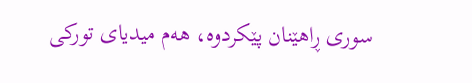سوری ڕاهێنان پێکردوە، هەم میدیای تورکی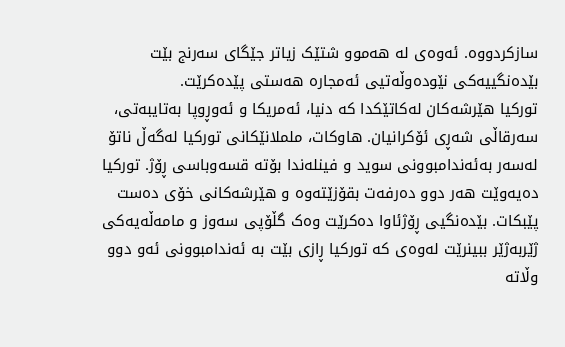سازکردووە. ئەوەی لە هەموو شتێک زیاتر جێگای سەرنج بێت بێدەنگییەکی نێودەوڵەتیی ئەمجارە هەستی پێدەکرێت.
تورکیا هێرشەکان لەکاتێکدا کە دنیا، ئەمریکا و ئەوڕوپا بەتایبەتی، سەرقاڵی شەڕی ئۆکرانیان. هاوکات، ململانێکانی تورکیا لەگەڵ ناتۆ لەسەر بەئەندامبوونی سوید و فینلەندا بۆتە قسەوباسی ڕۆژ. تورکیا دەیەوێت هەر دوو دەرفەت بقۆزێتەوە و هێرشەکانی خۆی دەست پێبکات. بێدەنگیی ڕۆژئاوا دەکرێت وەک گڵۆپی سەوز و مامەڵەیەکی ژێربەژێر ببینرێت لەوەی کە تورکیا ڕازی بێت بە ئەندامبوونی ئەو دوو وڵاتە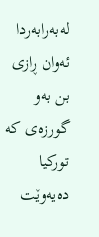لەبەرابەردا ئەوان ڕازی بن بەو گورزەی کە تورکیا دەیەوێت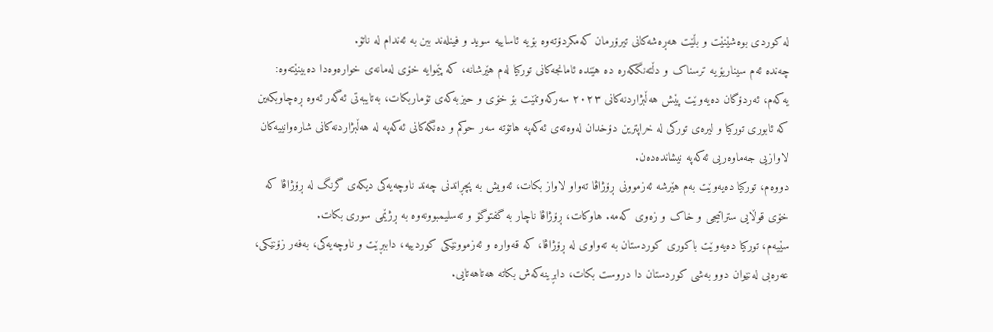لە کوردی بوەشێنێت و بڵێت هەڕەشەکانی تیرۆرمان کەمکردۆتەوە بۆیە ئاساییە سوید و فینلەند ببن بە ئەندام لە ناتۆ.
چەندە ئەم سیناریۆیە ترسناک و دڵتەنگکەرە دە هێندە ئامانجەکانی تورکیا لەم هێرشانە، کە پێموایە خۆی لەمانەی خوارەوەدا دەبینێتەوە:
یەکەم، ئەردۆگان دەیەوێت پێش هەڵبژاردنەکانی ٢٠٢٣ سەرکەوتنێت بۆ خۆی و حیزبەکەی تۆماربکات، بەتایبەتی ئەگەر ئەوە ڕەچاوبکەین کە ئابوری تورکیا و لیرەی تورکی لە خراپترین دۆخدان لەوەتەی ئەکەپە هاتۆتە سەر حوکم و دەنگەکانی ئەکەپە لە هەڵبژاردنەکانی شارەوانییەکان لاوازیی جەماوەریی ئەکەپە نیشاندەدەن.
دووەم، تورکیا دەیەوێت بەم هێرشە ئەزموونی ڕۆژاڤا تەواو لاواز بکات، ئەویش بە پچڕاندنی چەند ناوچەیەکی دیکەی گرنگ لە ڕۆژاڤا کە خۆی قوڵایی ستراتیجی و خاک و زەوی کەمە. هاوکات، ڕۆژاڤا ناچار بە گفتوگۆ و تەسلیمبوونەوە بە ڕژێمی سوری بکات.
سێیەم، تورکیا دەیەوێت باکوری کوردستان بە تەواوی لە ڕۆژاڤا، کە قەوارە و ئەزموونێکی کوردییە، داببڕێت و ناوچەیەکی، بەفەر زۆنێکی، عەرەبی لەنێوان دوو بەشی کوردستان دا دروست بکات، دابڕینەکەش بکاتە هەتاهەتایی.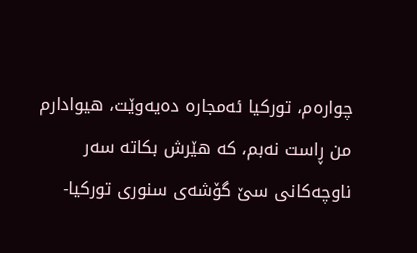چوارەم، تورکیا ئەمجارە دەیەوێت، هیوادارم من ڕاست نەبم، کە هێرش بکاتە سەر ناوچەکانی سێ گۆشەی سنوری تورکیا-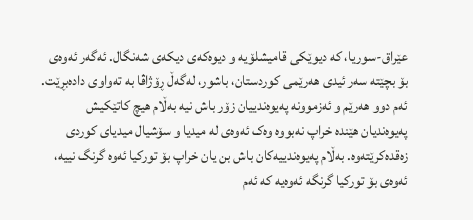عێراق-سوریا، کە دیوێکی قامیشلۆیە و دیوەکەی دیکەی شەنگال. ئەگەر ئەوەی بۆ بچێتە سەر ئیدی هەرێمی کوردستان، باشور، لەگەڵ ڕۆژاڤا بە تەواوی دادەبڕێت. ئەم دوو هەرێم و ئەزموونە پەیوەندییان زۆر باش نیە بەڵام هیچ کاتێکیش پەیوەندیان هێندە خراپ نەبووە وەک ئەوەی لە میدیا و سۆشیال میدیای کوردی زەقدەکرێتەوە. بەڵام پەیوەندییەکان باش بن یان خراپ بۆ تورکیا ئەوە گرنگ نییە، ئەوەی بۆ تورکیا گرنگە ئەوەیە کە ئەم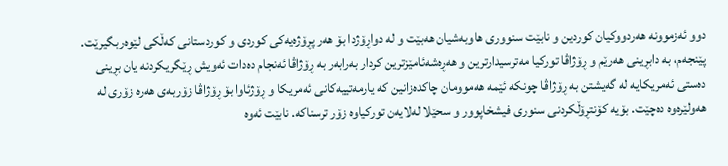دوو ئەزموونە هەردووکیان کوردین و نابێت سنووری هاوبەشیان هەبێت و لە دواڕۆژدا بۆ هەر پڕۆژەیەکی کوردی و کوردستانی کەڵکی لێوەربگیرێت.
پێنجەم، بە دابڕینی هەرێم و ڕۆژاڤا تورکیا مەترسیدارترین و هەڕەشەئامێزترین کردار بەرابەر بە ڕۆژاڤا ئەنجام دەدات ئەویش ڕێگریکردنە یان بڕینی دەستی ئەمریکایە لە گەیشتن بە ڕۆژاڤا چونکە ئێمە هەموومان چاکدەزانین کە یارمەتییەکانی ئەمریکا و ڕۆژئاوا بۆ ڕۆژاڤا زۆربەی هەرە زۆری لە هەولێرەوە دەچێت. بۆیە کۆنتڕۆڵکردنی سنوری فیشخاپوور و سحێلا لەلایەن تورکیاوە زۆر ترسناکە. نابێت ئەوە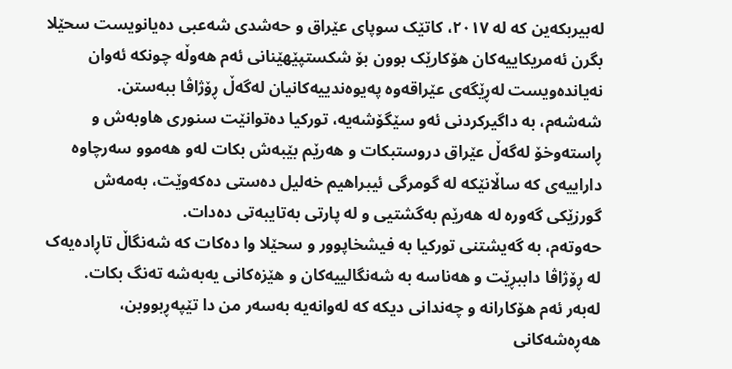لەبیربکەین کە لە ٢٠١٧، کاتێک سوپای عێراق و حەشدی شەعبی دەیانویست سحێلا بگرن ئەمریکاییەکان هۆکارێک بوون بۆ شکستپێهێنانی ئەم هەوڵە چونکە ئەوان نەیاندەویست لەڕێگەی عێراقەوە پەیوەندییەکانیان لەگەڵ ڕۆژاڤا ببەستن.
شەشەم، بە داگیرکردنی ئەو سێگۆشەیە، تورکیا دەتوانێت سنوری هاوبەش و ڕاستەوخۆ لەگەڵ عێراق دروستبکات و هەرێم بێبەش بکات لەو هەموو سەرچاوە داراییەی کە ساڵانێکە لە گومرگی ئیبراهیم خەلیل دەستی دەکەوێت، بەمەش گورزێکی گەورە لە هەرێم بەگشتیی و لە پارتی بەتایبەتی دەدات.
حەوتەم، بە گەیشتنی تورکیا بە فیشخاپوور و سحێلا وا دەکات کە شەنگاڵ تاڕادەیەک لە ڕۆژاڤا داببڕێت و هەناسە بە شەنگالییەکان و هێزەکانی یەبەشە تەنگ بکات.
لەبەر ئەم هۆکارانە و چەندانی دیکە کە لەوانەیە بەسەر من دا تێپەڕبووبن، هەڕەشەکانی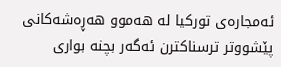ئەمجارەی تورکیا لە هەموو هەڕەشەکانی پێشووتر ترسناکترن ئەگەر بچنە بواری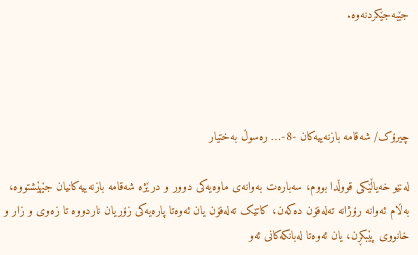جێبەجێکردنەوە.




چیرۆک/ شەقامە بازنەییەکان -8-… رەسوڵ بەختیار

لەنێو خەیاڵێکی قووڵدا بووم، سەبارەت بەوانەی ماوەیەکی دوور و درێژە شەقامە بازنەییەکانیان جێهێشتووە، بەڵام ئەوانە رۆژانە تەلەفۆن دەکەن، کاتێک تەلەفۆن یان ئەوەتا پارەیەکی زۆریان ناردووە تا زەوی و زار و خانووی پێبکڕن، یان ئەوەتا لەبانکەکانی ئەو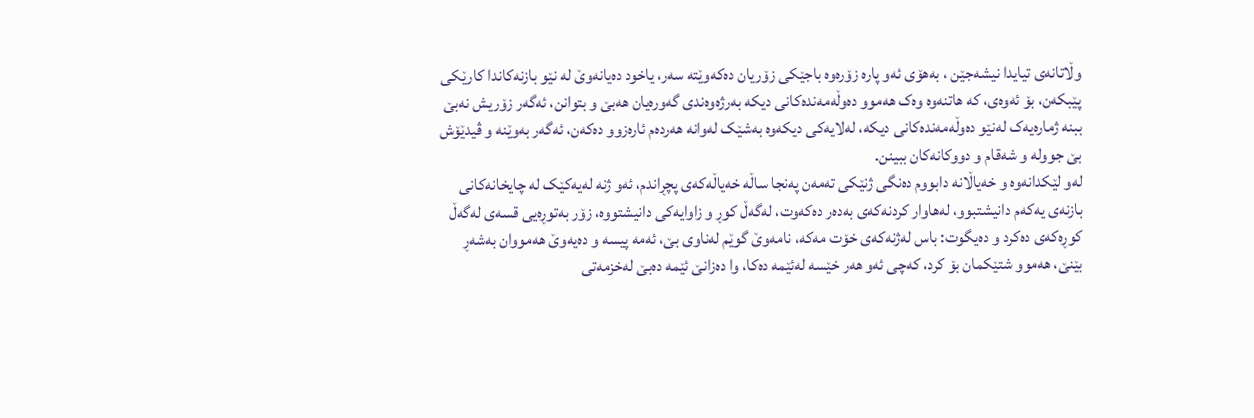وڵاتانەی تیایدا نیشەجێن ، بەهۆی ئەو پارە زۆرەوە باجێکی زۆریان دەکەوێتە سەر، یاخود دەیانەوێ لە نێو بازنەکاندا کارێکی پێبکەن، بۆ ئەوەی، کە هاتنەوە وەک هەموو دەوڵەمەندەکانی دیکە بەرژەوەندی گەورەیان هەبێ و بتوانن، ئەگەر زۆریش نەبێ ببنە ژمارەیەک لەنێو دەوڵەمەندەکانی دیکە، لەلایەکی دیکەوە بەشێک لەوانە هەردەم ئارەزوو دەکەن، ئەگەر بەوێنە و ڤیدێۆش بێ جوولە و شەقام و دووکانەکان ببینن.
لەو لێکدانەوە و خەیاڵانە دابووم دەنگی ژنێکی تەمەن پەنجا ساڵە خەیاڵەکەی پچڕاندم، ئەو ژنە لەیەکێک لە چایخانەکانی بازنەی یەکەم دانیشتبوو، لەهاوار کردنەکەی بەدەر دەکەوت، لەگەڵ کوڕ و زاوایەکی دانیشتووە، زۆر بەتوڕەیی قسەی لەگەڵ کوڕەکەی دەکرد و دەیگوت: باس لەژنەکەی خۆت مەکە، نامەوێ گوێم لەناوی بێ، ئەمە پیسە و دەیەوێ هەمووان بەشەڕ بێنێ، هەموو شتێکمان بۆ کرد، کەچی ئەو هەر خێسە لەئێمە دەکا، وا دەزانێ ئێمە دەبێ لەخزمەتی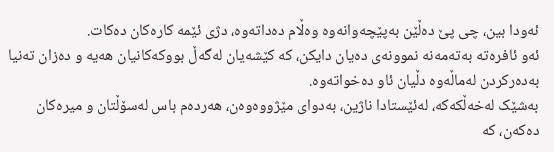ئەودا بین، چی پێ دەڵێن بەپێچەوانەوە وەڵام دەداتەوە، دژی ئێمە کارەکان دەکات.
ئەو ئافرەتە بەتەمەنە نموونەی دەیان دایکن، کە کێشەیان لەگەڵ بووکەکانیان هەیە و دەزان تەنیا بەدەرکردن لەماڵەوە دڵیان ئاو دەخواتەوە.
بەشێک لەخەڵکەکە، لەئێستادا ناژین، بەدوای مێژووەوەن، هەردەم باس لەسۆڵتان و میرەکان دەکەن، کە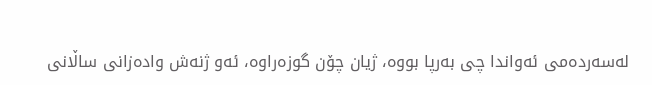لەسەردەمی ئەواندا چی بەرپا بووە، ژیان چۆن گوزەراوە، ئەو ژنەش وادەزانی ساڵانی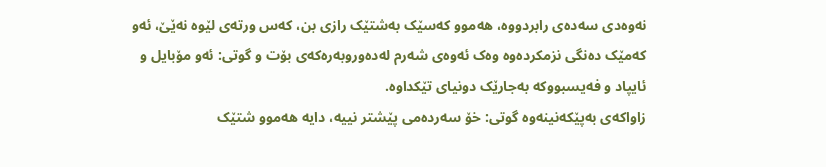نەوەدی سەدەی رابردووە، هەموو کەسێک بەشتێک رازی بن، کەس ورتەی لێوە نەێێ، ئەو کەمێک دەنگی نزمکردەوە وەک ئەوەی شەرم لەدەوروبەرەکەی بۆت و گوتی: ئەو مۆبایل و ئایپاد و فەیسبووکە بەجارێک دونیای تێکداوە.
زاواکەی بەپێکەنینەوە گوتی: خۆ سەردەمی پێشتر نییە، دایە هەموو شتێک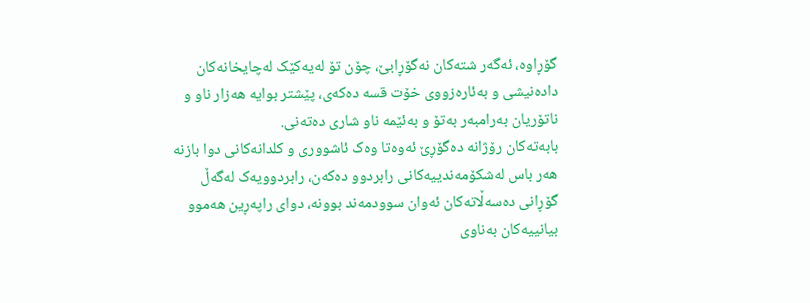گۆڕاوە، ئەگەر شتەکان نەگۆڕابێ، چۆن تۆ لەیەکێک لەچایخانەکان دادەنیشی و بەئارەزووی خۆت قسە دەکەی، پێشتر بوایە هەزار ناو و ناتۆریان بەرامبەر بەتۆ و بەئێمە ناو شاری دەتەنی.
بابەتەکان رۆژانە دەگۆڕێ ئەوەتا وەک ئاشووری و کلدانەکانی دوا بازنە هەر باس لەشکۆمەندییەکانی رابردوو دەکەن، رابردوویەک لەگەڵ گۆڕانی دەسەڵاتەکان ئەوان سوودمەند بوونە، دوای راپەڕین هەموو بیانییەکان بەناوی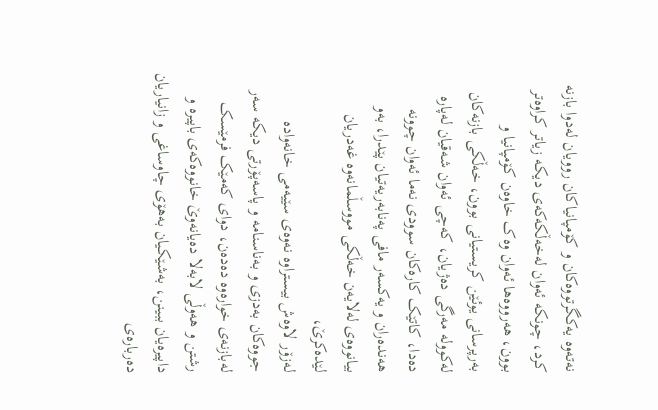نەتەوە یەکگرتووەکان و کۆمپانیاکان روویان لەدوا بازنە کرد، چونکە ئەوان لەخەڵکەکەی دیکە زیاتر کراوەتر بوون، هەرووەها ئەوان وەک خاوەن کۆمپانیا و بەرپرسانی یوئێن کریستیانی بوون، خەڵکی بازنەکان لەکوولە مەرگی دەژیان، کەچی ئەوان شەقیان لەپارە دەدا، کاتێک کارەکان سوودی نەما ئەوان چوونە هەندەران و یەکسەر مافی پەنابەریەتیان پێدرا، بەو بیانووەی لەلایەن خەڵکی مووسڵمانەوە غەدریان لێدەکرێ،
لەزۆر لاوەش بیستراوە نەوەی سێیەمی خانەوادە جووەکان بەدزی و بەناسنامە و پاسەپۆرتی دیکە سەر لەبازنەی خوارەوە دەدەن، دوای کەمێک فرمێسک رشتن و هەوڵی لابەلا دەیانەوێ خانووەکەی باپیرە و داپیرەیان ببینن، بەشێکیان بەهۆی چاوساغی و زانیاریان دەربارەی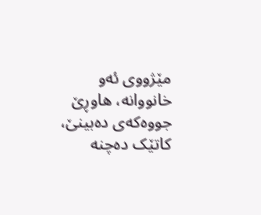مێژووی ئەو خانووانە، هاوڕێ جووەکەی دەبینێ، کاتێک دەچنە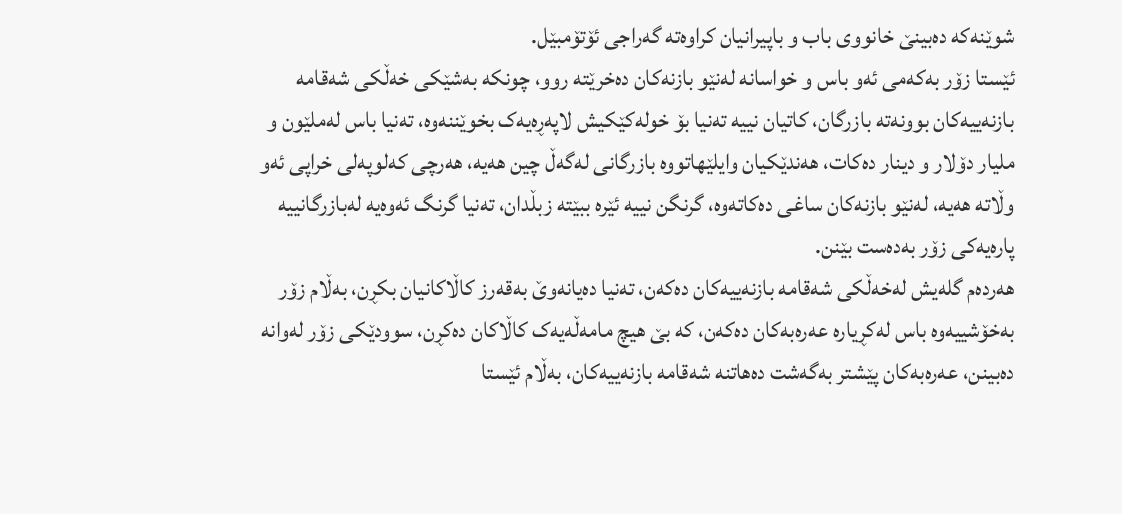شوێنەکە دەبینێ خانووی باب و باپیرانیان کراوەتە گەراجی ئۆتۆمبێل.
ئێستا زۆر بەکەمی ئەو باس و خواسانە لەنێو بازنەکان دەخرێتە روو، چونکە بەشێکی خەڵکی شەقامە بازنەییەکان بوونەتە بازرگان، کاتیان نییە تەنیا بۆ خولەکێکیش لاپەڕەیەک بخوێننەوە، تەنیا باس لەملێون و ملیار دۆلار و دینار دەکات، هەندێکیان وایلێهاتووە بازرگانی لەگەڵ چین هەیە، هەرچی کەلوپەلی خراپی ئەو وڵاتە هەیە، لەنێو بازنەکان ساغی دەکاتەوە، گرنگن نییە ئێرە ببێتە زبڵدان، تەنیا گرنگ ئەوەیە لەبازرگانییە پارەیەکی زۆر بەدەست بێنن.
هەردەم گلەیش لەخەڵکی شەقامە بازنەییەکان دەکەن، تەنیا دەیانەوێ بەقەرز کاڵاکانیان بکڕن، بەڵام زۆر بەخۆشییەوە باس لەکڕیارە عەرەبەکان دەکەن، کە بێ هیچ مامەڵەیەک کاڵاکان دەکڕن، سوودێکی زۆر لەوانە دەبینن، عەرەبەکان پێشتر بەگەشت دەهاتنە شەقامە بازنەییەکان، بەڵام ئێستا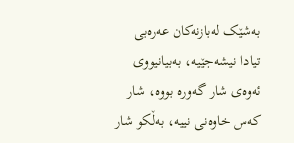بەشێک لەبازنەکان عەرەبی تیادا نیشەجێیە، بەبیانیووی ئەوەی شار گەورە بووە، شار کەس خاوەنی نییە، بەڵکو شار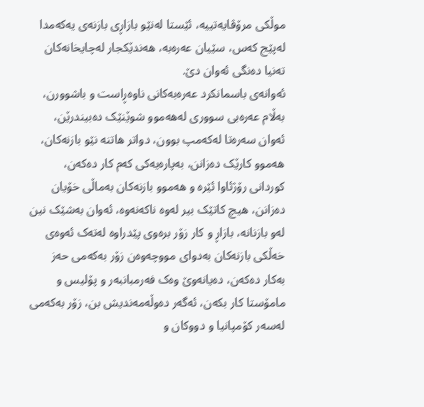موڵکی مرۆڤایەتییە، ئێستا لەنێو بازاڕی بازنەی یەکەمدا لەپێج کەس، سێیان عەرەبە، هەندێکجار لەچایخانەکان تەنیا دەنگی ئەوان دێ.
ئەوانەی باسمانکرد عەرەبەکانی ناوەڕاست و باشوورن، بەڵام عەرەبی سووری لەهەموو شوێنێک دەبیندرێن، ئەوان سەرەتا لەکەمپ بوون، دواتر هاتنە نێو بازنەکان، هەموو کارێک دەزانن، بەپارەیەکی کەم کار دەکەن، کوردانی رۆژئاوا ئێرە و هەموو بازنەکان بەماڵی خۆیان دەزانن، هیچ کاتێک بیر لەوە ناکەنەوە، ئەوان بەشێک نین لەو بازنانە، بازاڕ و کار زۆر برەوی پێدراوە لەتەک ئەوەی خەڵکی بازنەکان بەدوای مووچەوەن زۆر بەکەمی حەز بەکار دەکەن، دەیانەوێ وەک فەرمبانبەر و پۆلیس و مامۆستا کار بکەن، ئەگەر دەوڵەمەندیش بن، زۆر بەکەمی لەسەر کۆمپانیا و دووکان و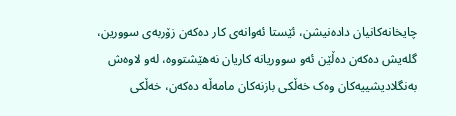چایخانەکانیان دادەنیشن، ئێستا ئەوانەی کار دەکەن زۆربەی سوورین، گلەیش دەکەن دەڵێن ئەو سووریانە کاریان نەهێشتووە، لەو لاوەش بەنگلادیشییەکان وەک خەڵکی بازنەکان مامەڵە دەکەن، خەڵکی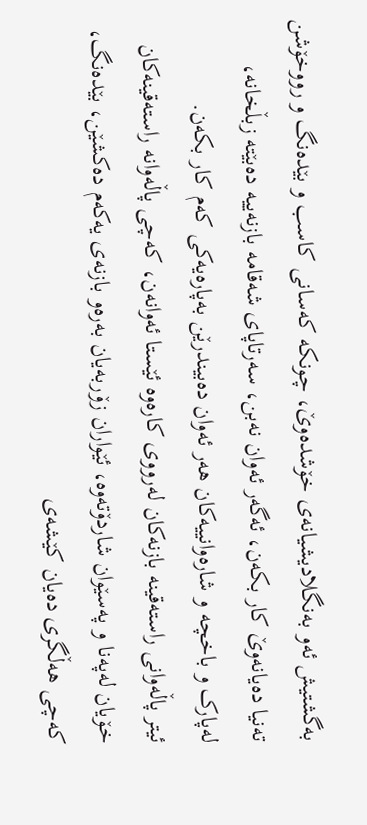بەگشتیش ئەو بەنگلادیشیانەی خۆشدەوێ، چونکە کەسانی کاسب و بێدەنگ و رووخۆشن تەنیا دەیانەوێ کار بکەن، ئەگەر ئەوان نەبن، سەرتاپای شەقامە بازنەییە دەبێتە زبڵخانە، لەپارک و باخچە و شارەوانییەکان هەر ئەوان دەبیندرێن بەپارەیەکی کەم کار بکەن.
ئیتر پاڵەوانی راستەقینە بازنەکان لەرووی کارەوە ئێستا ئەوانەن، کەچی پاڵەوانە راستەقینەکان خۆیان لەپەنا و پەسێوان شاردۆتەوە، ئێواران زۆربەیان بەرەو بازنەی یەکەم دەکشێن، بێدەنگ، کەچی هەڵگری دەیان کێشەی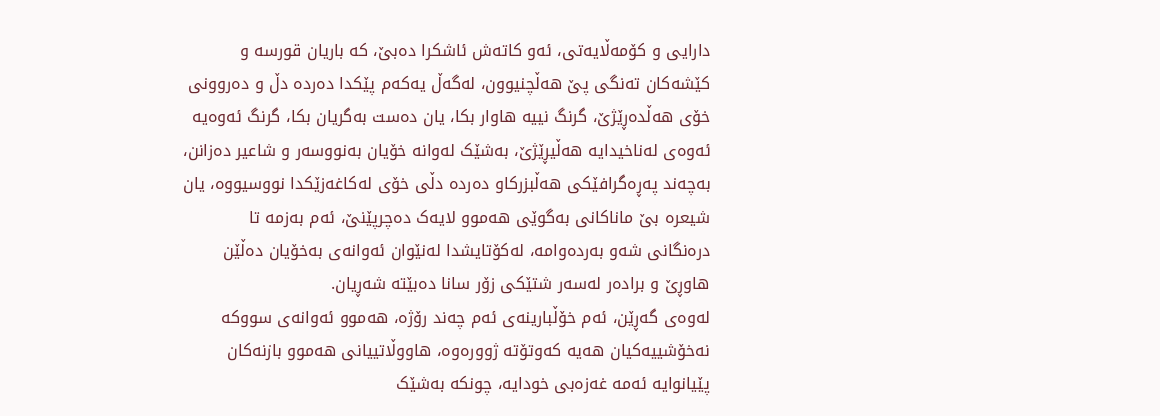دارایی و کۆمەڵایەتی، ئەو کاتەش ئاشکرا دەبێ، کە باریان قورسە و کێشەکان تەنگی پێ هەڵچنیوون، لەگەڵ یەکەم پێکدا دەردە دڵ و دەروونی خۆی هەڵدەڕێژێ، گرنگ نییە هاوار بکا، یان دەست بەگریان بکا، گرنگ ئەوەیە ئەوەی لەناخیدایە هەڵیڕێژێ، بەشێک لەوانە خۆیان بەنووسەر و شاعیر دەزانن، بەچەند پەڕەگرافێکی هەڵبزرکاو دەردە دڵی خۆی لەکاغەزێکدا نووسیووە، یان شیعرە بێ ماناکانی بەگوێی هەموو لایەک دەچرپێنێ، ئەم بەزمە تا درەنگانی شەو بەردەوامە، لەکۆتایشدا لەنێوان ئەوانەی بەخۆیان دەڵێن هاوڕێ و برادەر لەسەر شتێکی زۆر سانا دەبێتە شەڕیان.
لەوەی گەڕێن، ئەم خۆڵبارینەی ئەم چەند رۆژە، هەموو ئەوانەی سووکە نەخۆشییەکیان هەیە کەوتۆتە ژوورەوە، هاووڵاتییانی هەموو بازنەکان پێیانوایە ئەمە غەزەبی خودایە، چونکە بەشێک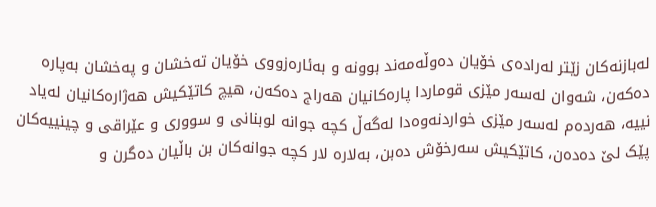لەبازنەکان زێتر لەرادەی خۆیان دەوڵەمەند بوونە و بەئارەزووی خۆیان تەخشان و پەخشان بەپارە دەکەن، شەوان لەسەر مێزی قوماردا پارەکانیان هەراج دەکەن، هیچ کاتێکیش هەژارەکانیان لەیاد نییە، هەردەم لەسەر مێزی خواردنەوەدا لەگەڵ کچە جوانە لوبنانی و سووری و عێراقی و چینییەکان پێک لێ دەدەن، کاتێکیش سەرخۆش دەبن، بەلارە لار کچە جوانەکان بن باڵیان دەگرن و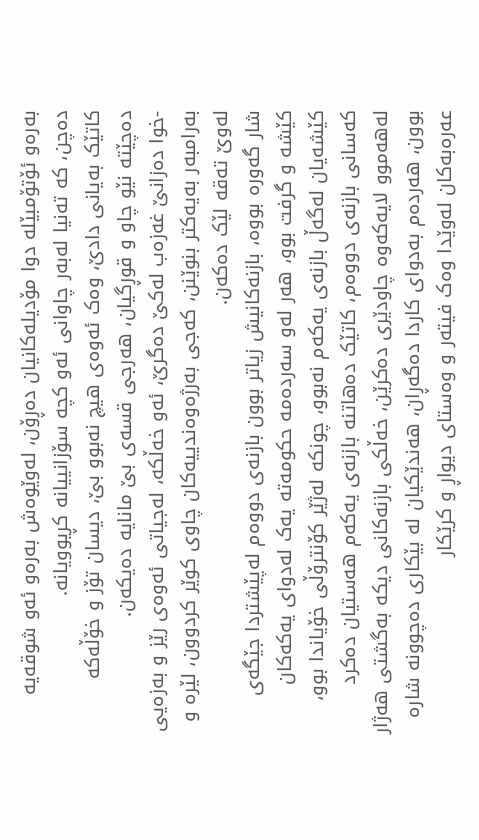بەرەو ئۆتۆمبێلە دوا مۆدیلەکانیان دەڕۆن، لەوێوەش بەرەو ئەو شوقەیە دەچن، کە تەنیا لەبەر چاوانی ئەو کچە سۆزانییانە کڕیوویانە.
کاتێک بەیانی دادێ، وەک ئەوەی هیچ نەبوو بێ، دیسان تۆز و خۆڵەکە دەچێتە نێو چاو و قوڕگیان، هەرجی قسەی بێ مانایە دەیکەن.
-خوا دەزانێ غەزەب لەکێ دەگرێ، ئەو خەڵکە، لەجیاتی ئەوەی رێز و بەزەیی بەرامبەر بەیەکتر بنوێنن، کەجی بەرژەوەندییەکان چاوی کوێر کردوون، لێرە و لەوێ تەقە لێک دەکەن.
شار گەورە بووە، بازنەکانیش زیاتر بوون بازنەی دووەم لەپێشتردا جێگەی کێشە و گرفت بوو، هەر لەو سەردەمە حکومەتە یەک لەدوای یەکەکان کێشەیان لەگەڵ بازنەی یەکەم نەبوو، چونکە لەژێر کۆنترۆڵی خۆیاندا بوو، کەسانی بازنەی دووەم، کاتێک دەهاتنە بازنەی یەکەم هەستیان دەکرد لەهەموو لایەکەوە چاودێری دەکرێن، خەڵکی بازنەکانی دیکە بەگشتی هەژار بوون، هەردەم بەدوای کاردا دەگەڕان، هەندێکیان لە بێکاری دەچوونە شارە عەرەبەکان لەوێدا وەک فیتەر و وەستای دیواڕ و کرێکار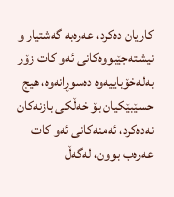کاریان دەکرد، عەرەبە گەشتیار و نیشتەجێبووەکانی ئەو کات زۆر بەلەخۆباییەوە دەسوڕانەوە، هیج حسێبێکیان بۆ خەڵکی بازنەکان نەدەکرد، ئەمنەکانی ئەو کات عەرەب بوون، لەگەڵ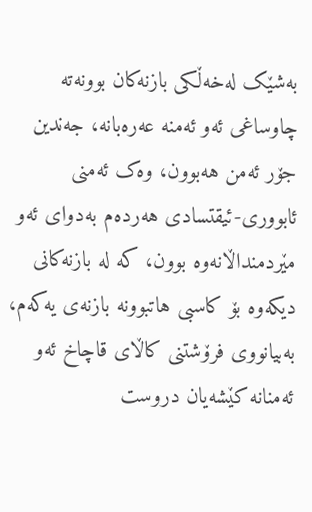بەشێک لەخەڵکی بازنەکان بوونەتە چاوساغی ئەو ئەمنە عەرەبانە، جەندین جۆر ئەمن هەبوون، وەک ئەمنی ئابووری-ئیقتسادی هەردەم بەدوای ئەو مێردمنداڵانەوە بوون، کە لە بازنەکانی دیکەوە بۆ کاسبی هاتبوونە بازنەی یەکەم، بەبیانووی فرۆشتنی کاڵای قاچاخ ئەو ئەمنانە کێشەیان دروست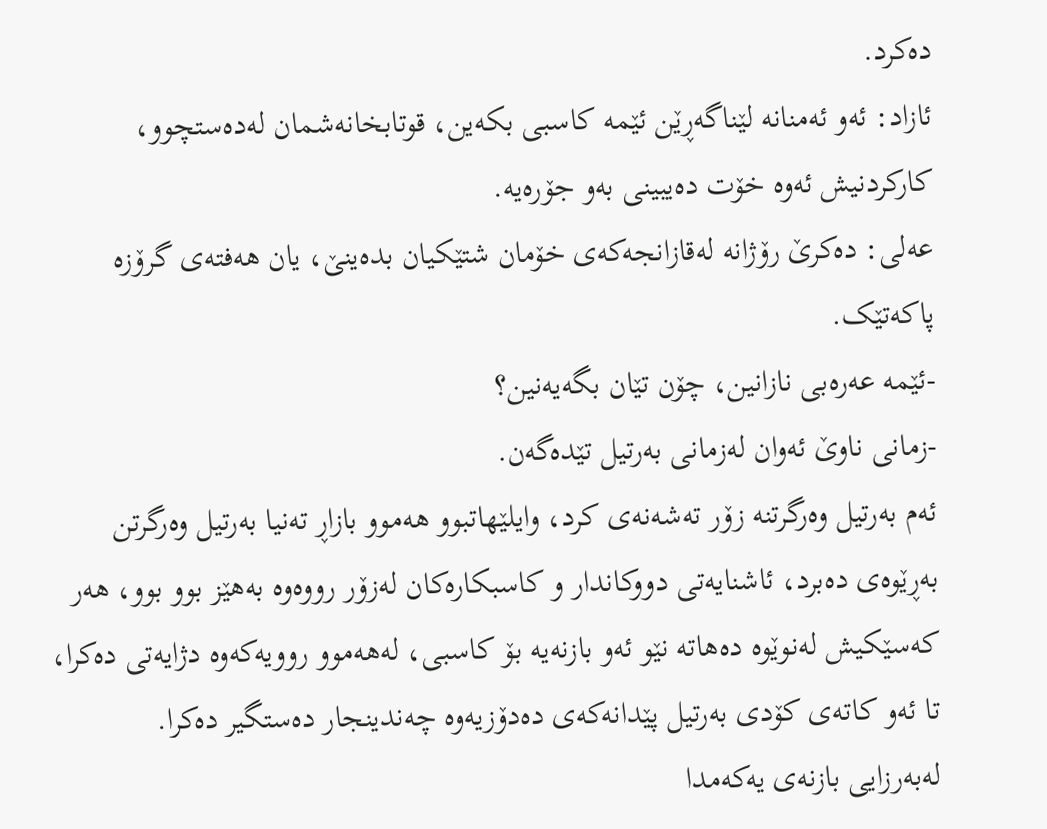دەکرد.
ئازاد: ئەو ئەمنانە لێناگەڕێن ئێمە کاسبی بکەین، قوتابخانەشمان لەدەستچوو، کارکردنیش ئەوە خۆت دەیبینی بەو جۆرەیە.
عەلی: دەکرێ رۆژانە لەقازانجەکەی خۆمان شتێکیان بدەینێ، یان هەفتەی گرۆزە پاکەتێک.
-ئێمە عەرەبی نازانین، چۆن تێان بگەیەنین؟
-زمانی ناوێ ئەوان لەزمانی بەرتیل تێدەگەن.
ئەم بەرتیل وەرگرتنە زۆر تەشەنەی کرد، وایلێهاتبوو هەموو بازاڕ تەنیا بەرتیل وەرگرتن بەڕێوەی دەبرد، ئاشنایەتی دووکاندار و کاسبکارەکان لەزۆر رووەوە بەهێز بوو بوو، هەر کەسێکیش لەنوێوە دەهاتە نێو ئەو بازنەیە بۆ کاسبی، لەهەموو روویەکەوە دژایەتی دەکرا، تا ئەو کاتەی کۆدی بەرتیل پێدانەکەی دەدۆزیەوە چەندینجار دەستگیر دەکرا.
لەبەرزایی بازنەی یەکەمدا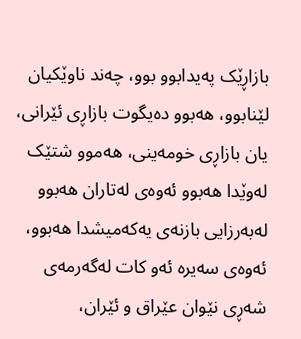بازاڕێک پەیدابوو بوو، چەند ناوێکیان لێنابوو، هەبوو دەیگوت بازاڕی ئێرانی، یان بازاڕی خومەینی، هەموو شتێک لەوێدا هەبوو ئەوەی لەتاران هەبوو لەبەرزایی بازنەی یەکەمیشدا هەبوو، ئەوەی سەیرە ئەو کات لەگەرمەی شەڕی نێوان عێراق و ئێران،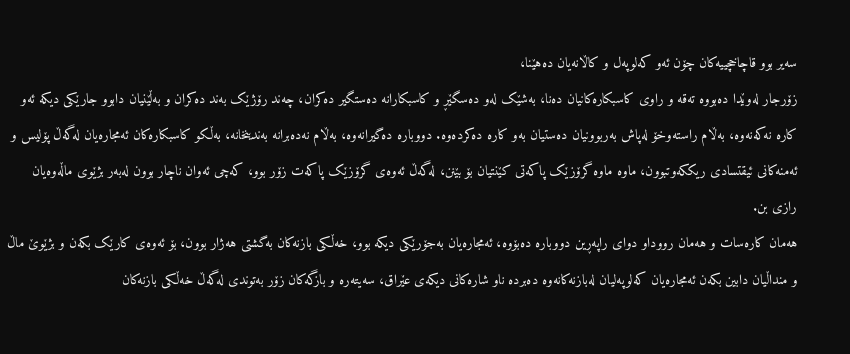سەیر بوو قاچاخچییەکان چۆن ئەو کەلوپەل و کاڵانەیان دەهێنا،
زۆرجار لەوێدا دەبووە تەقە و راوی کاسبکارەکانیان دەنا، بەشێک لەو دەسگێڕ و کاسبکارانە دەستگیر دەکران، چەند رۆژێک بەند دەکران و بەڵێنیان دابوو جارێکی دیکە ئەو کارە نەکەنەوە، بەڵام راستەوخۆ لەپاش بەربوونیان دەستیان بەو کارە دەکردەوە. دووبارە دەگیرانەوە، بەڵام نەدەبرانە بەندینخانە، بەڵکو کاسبکارەکان ئەمجارەیان لەگەڵ پۆلیس و ئەمنەکانی ئیقتسادی ریککەوتبوون، ماوە ماوە گرۆزێک پاکەتی کێنتیان بۆ بێنن، لەگەڵ ئەوەی گرۆزێک پاکەت زۆر بوو، کەچی ئەوان ناچار بوون لەبەر بژێوی ماڵەوەیان رازی بن.
هەمان کارەسات و هەمان رووداو دوای راپەڕین دووبارە دەبۆوە، ئەمجارەیان بەجۆرێکی دیکە بوو، خەڵکی بازنەکان بەگشتی هەژار بوون، بۆ ئەوەی کارێک بکەن و بژێوێ ماڵ و منداڵیان دابین بکەن ئەمجارەیان کەلوپەلیان لەبازنەکانەوە دەبردە ناو شارەکانی دیکەی عێراق، سەیتەرە و بازگەکان زۆر بەتوندی لەگەڵ خەڵکی بازنەکان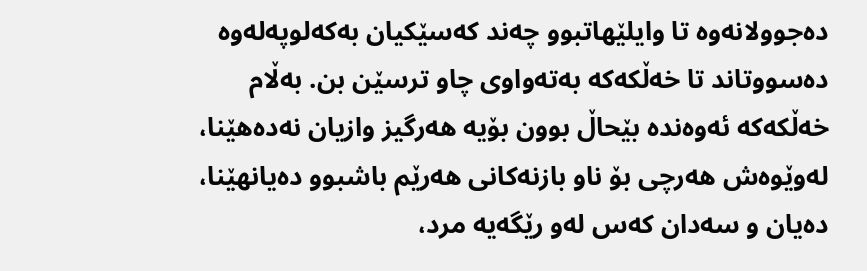دەجوولانەوە تا وایلێهاتبوو چەند کەسێکیان بەکەلوپەلەوە دەسووتاند تا خەڵکەکە بەتەواوی چاو ترسێن بن. بەڵام خەڵکەکە ئەوەندە بێحاڵ بوون بۆیە هەرگیز وازیان نەدەهێنا، لەوێوەش هەرچی بۆ ناو بازنەکانی هەرێم باشبوو دەیانهێنا، دەیان و سەدان کەس لەو رێگەیە مرد،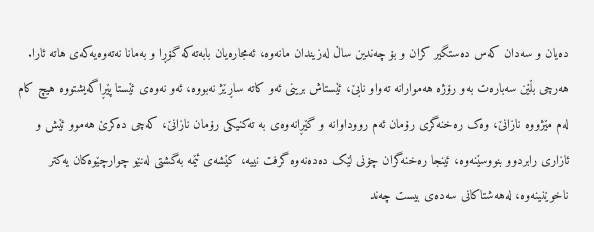دەیان و سەدان کەس دەستگیر کران و بۆ چەندین ساڵ لەزیندان مانەوە، ئەمجارەیان بابەتەکە گۆڕا و بەمانا نەتەوەیەکەی هاتە ئارا.
هەرچی بڵێن سەبارەت بەو رۆژە هەموارانە تەواو نابێ، ئێستاش برینی ئەو کاتە ساڕێژ نەبووە، ئەو نەوەی ئێستا پێڕاگەیشتووە هیچ کام لەم مێژووە نازانێ، وەک رەخنەگری رۆمان ئەم رووداوانە و گێڕانەوەی بە تەکنیکی رۆمان نازانێ، کەچی دەکرێ هەموو ئێش و ئازاری رابردوو بنووسێنەوە، ئینجا رەخنەگران چۆنی لێک دەدەنەوە گرفت نییە، کێشەی ئێمە بەگشتی لەنێو چوارچێوەکان یەکتر ناخوێنینەوە، لەهەشتاکانی سەدەی بیست چەند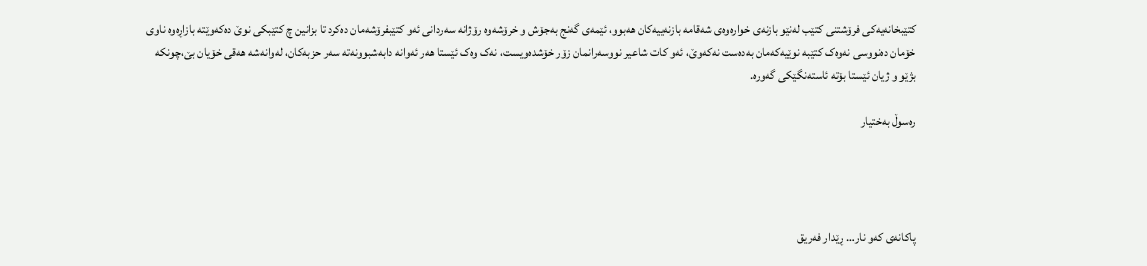کتێبخانەیەکی فرۆشتنی کتێب لەنێو بازنەی خوارەوەی شەقامە بازنەییەکان هەبوو، ئێمەی گەنج بەجۆش و خرۆشەوە رۆژانە سەردانی ئەو کتێبفرۆشەمان دەکرد تا بزانین چ کتێبکی نوێ دەکەوێتە بازاڕەوە ناوی خۆمان دەنووسی نەوەک کتێبە نوێیەکەمان بەدەست نەکەوێ، ئەو کات شاعیر نووسەرانمان زۆر خۆشدەویست، نەک وەک ئێستا هەر ئەوانە دابەشبوونەتە سەر حزبەکان، لەوانەشە هەقی خۆیان بێ،چونکە بژێو و ژیان ئێستا بۆتە ئاستەنگێکی گەورە.

رەسوڵ بەختیار




پاکانەی کەو نار… ڕێدار فەریق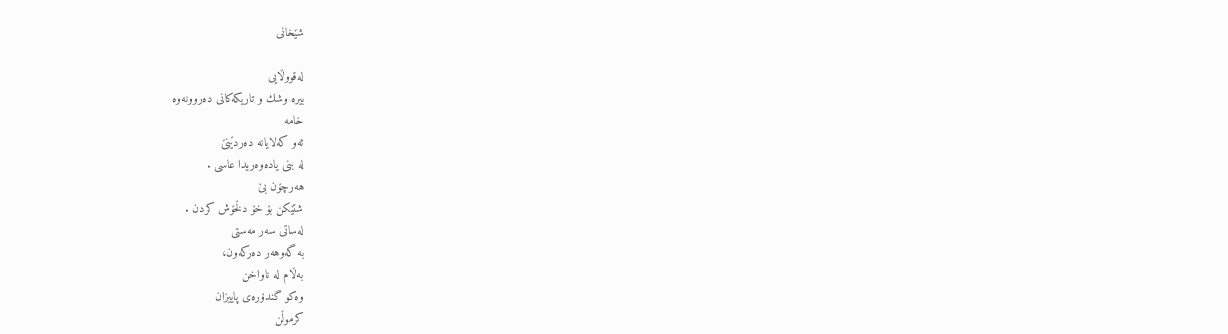شێخانی

لەقووڵایی
بیرە وشك و تاریکەکانی دەروونەوە
خامە
ئەو کەلایانە دەردێنێ
لە بنی یادەوەریدا عاسی .
هەرچۆن بێ
شتێکن بۆ خۆ دڵخۆش کردن .
لەساتی سەر مەستی
بە گەوهەر دەرکەون،
بەڵام لە ناواخن
وەکو گندۆرەی پاییزان
کرموڵن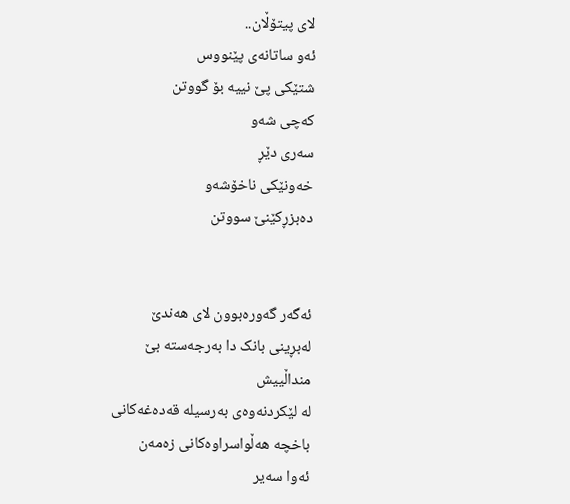لای پیتۆڵان..
ئەو ساتانەی پێنووس
شتێکی پێ نییە بۆ گووتن
کەچی شەو
سەری دێڕ
خەونێکی ناخۆشەو
دەبزڕکێنێ سووتن


ئەگەر گەورەبوون لای هەندێ
لەبڕینی بانک دا بەرجەستە بێ
منداڵییش
لە لێکردنەوەی بەرسیلە قەدەغەکانی
باخچە هەڵواسراوەکانی زەمەن
ئەوا سەیر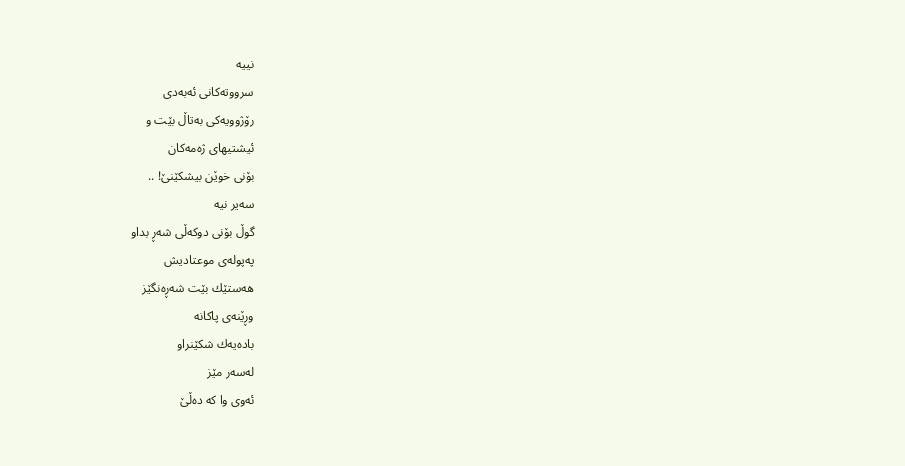نییە
سرووتەکانی ئەبەدی
رۆژوویەکی بەتاڵ بێت و
ئیشتیهای ژەمەکان
بۆنی خوێن بیشکێنێ! ..
سەیر نیە
گوڵ بۆنی دوکەڵی شەڕ بداو
پەپولەی موعتادیش
هەستێك بێت شەڕەنگێز
وڕێنەی پاکانە
بادەیەك شکێنراو
لەسەر مێز
ئەوی وا کە دەڵێ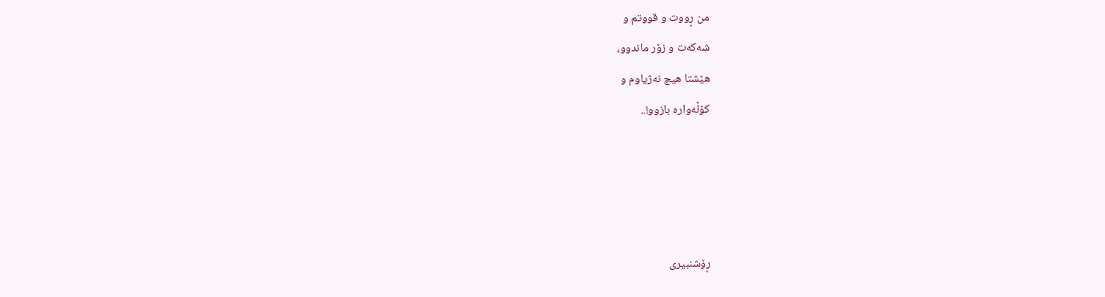من ڕووت و قووتم و
شەکەت و زۆر ماندوو،
هێشتا هیچ نەژیاوم و
کۆڵەوارە بازوو!..




ڕۆشنبیری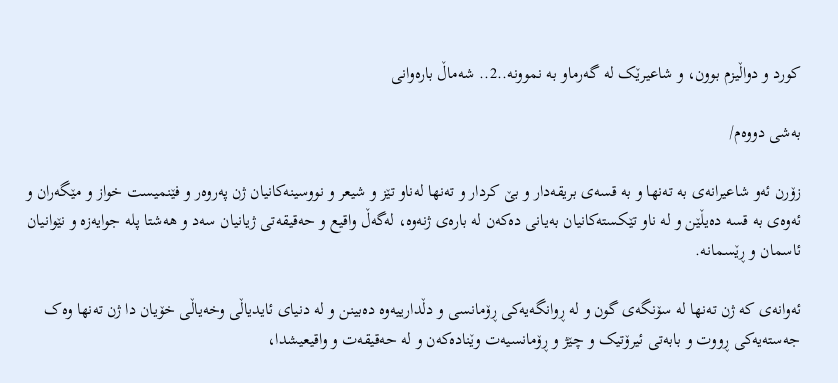کورد و دواڵیزم بوون، و شاعیرێک لە گـەرماو بە نموونە..2.. شەماڵ بارەوانی

بەشی دووەم/

زۆرن ئەو شاعیرانەی بە تەنها و بە قسەی بریقەدار و بێ کردار و تەنها لەناو تێز و شیعر و نووسینەکانیان ژن پەروەر و فێنمیست خواز و مێگەران و ئەوەی بە قسە دەیڵێن و لە ناو تێکستەکانیان بەیانی دەکەن لە بارەی ژنەوە، لەگەڵ واقیع و حەقیقەتی ژیانیان سەد و هەشتا پلە جوایەزە و نێوانیان ئاسمان و ڕێسمانە.

ئەوانەی کە ژن تەنها لە سۆنگەی گون و لە ڕوانگەیەکی ڕۆمانسی و دڵدارییەوە دەبینن و لە دنیای ئایدیاڵی وخەیاڵی خۆیان دا ژن تەنها وەک جەستەیەکی ڕووت و بابەتی ئیرۆتیک و چێژ و ڕۆمانسیەت وێنادەکەن و لە حەقیقەت و واقیعیشدا،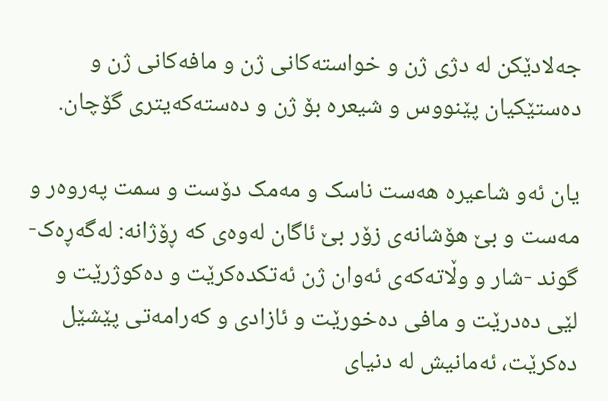جەلادێکن لە دژی ژن و خواستەکانی ژن و مافەکانی ژن و دەستێکیان پێنووس و شیعرە بۆ ژن و دەستەکەیتری گۆچان.

یان ئەو شاعیرە هەست ناسک و مەمک دۆست و سمت پەروەر و مەست و بێ هۆشانەی زۆر بێ ئاگان لەوەی کە ڕۆژانە: لەگەڕەک-گوند -شار و وڵاتەکەی ئەوان ژن ئەتکدەکرێت و دەکوژرێت و لێی دەدرێت و مافی دەخورێت و ئازادی و کەرامەتی پێشێل دەکرێت، ئەمانیش لە دنیای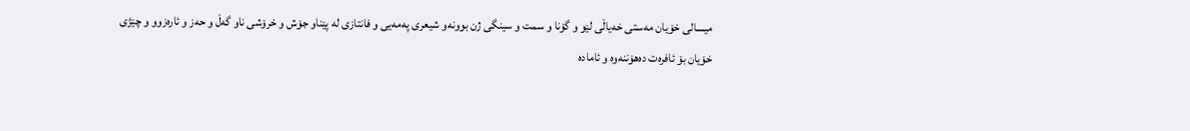میسالی خۆیان مەستی خەیاڵی لێو و گۆنا و سمت و سینگی ژن بوونەو شیعری پەمەیی و فانتازی لە پێناو جۆش و خرۆشی ناو گەڵ و حەز و ئارەزوو و چێژی خۆیان بۆ ئافرەت دەهۆننەوە و ئامادە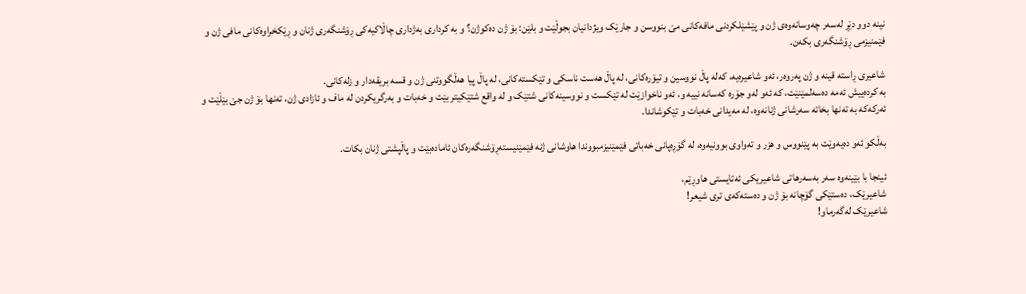نینە دوو دێڕ لەسەر چەوسانەوەی ژن و پێشێلکردنی مافەکانی مێ بنووسن و جارێک ویژدانیان بجوڵێت و بلێن: بۆ ژن دەکوژن؟ و بە کرداری بەژداری چاڵاکیەکی ڕۆشنگەری ژنان و ڕێکخراوەکانی مافی ژن و فێمنیزمی ڕۆشنگەری بکەن.

شاعیری ڕاستە قینە و ژن پەروەر، ئەو شاعیرەیه، کەلە پاڵ نووسین و تیۆرەکانی، لە پاڵ هەست ناسکی و تێکستەکانی، لە پاڵ پیا هەڵگووتنی ژن و قسە بریقەدار و زلەکانی.
بە کردەییش ئەمە دەسەلمێنێت، کە ئەو لەو جۆرە کەسانە نییە و، ئەو ناخوازێت لە تێکست و نووسینەکانی شتێک و لە واقع شتێکیتر بێت و خەبات و بەرگریکردن لە ماف و ئازادی ژن، تەنها بۆ ژن جێ بێڵێت و ئەرکەکە بە تەنها بخاتە سەرشانی ژنانەوە، لە مەیدانی خەبات و تێکوشاندا.

بەڵکو ئەو دەیەوێت بە پێنووس و هزر و تەواوی بوونیەوە، لە گۆڕەپانی خەباتی فێمێنیزمبووندا هاوشانی ژنە فێمێنیستەڕۆشنگەرەکان ئامادەبێت و پاڵپشتی ژنان بکات.

ئینجا با بێینەوە سەر بەسەرهاتی شاعیریکی ئەتایستی هاوڕێم،
شاعیرێک، دەستێکی گۆچانە بۆ ژن و دەستەکەی تری شیعر!
شاعیرێک لەگەرماو!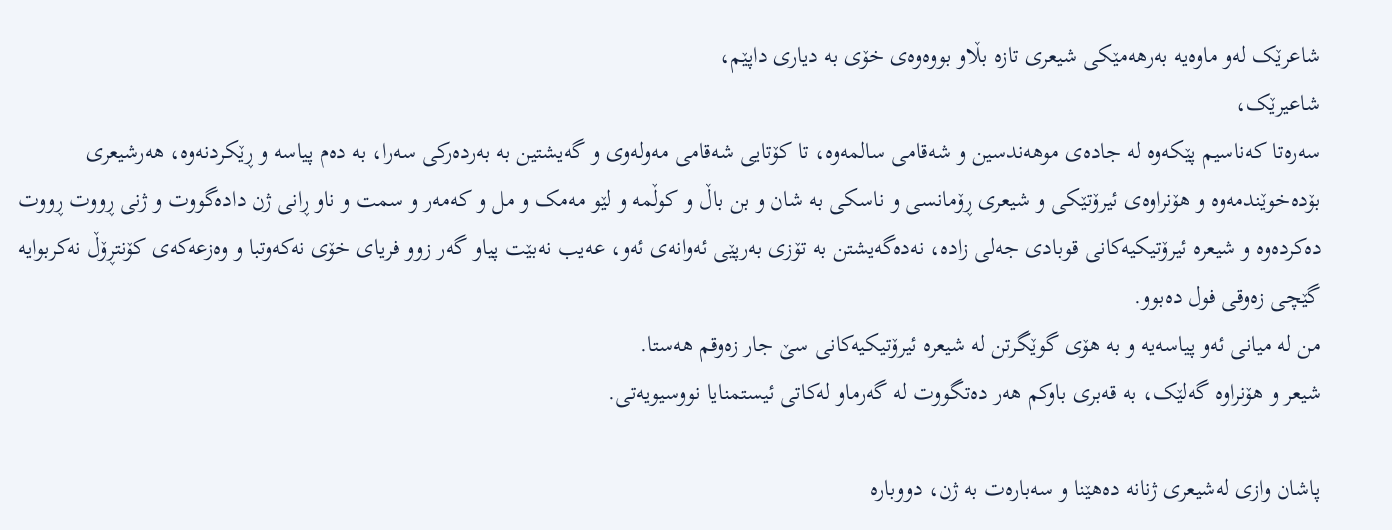شاعرێک لەو ماوەیە بەرهەمێکی شیعری تازە بڵاو بووەوەی خۆی بە دیاری داپێم،
شاعیرێک،
سەرەتا کەناسیم پێکەوە لە جادەی موهەندسین و شەقامی سالمەوە، تا کۆتایی شەقامی مەولەوی و گەیشتین بە بەردەرکی سەرا، بە دەم پیاسە و ڕێکردنەوە، هەرشیعری بۆدەخوێندمەوە و هۆنراوەی ئیرۆتێکی و شیعری ڕۆمانسی و ناسکی بە شان و بن باڵ و کوڵمە و لێو مەمک و مل و کەمەر و سمت و ناو ڕانی ژن دادەگووت و ژنی ڕووت ڕووت دەکردەوە و شیعرە ئیرۆتیکیەکانی قوبادی جەلی زادە، نەدەگەیشتن بە تۆزی بەرپێی ئەوانەی ئەو، عەیب نەبێت پیاو گەر زوو فریای خۆی نەکەوتبا و وەزعەکەی کۆنتڕۆڵ نەکربوایە گێچی زەوقی فول دەبوو.
من لە میانی ئەو پیاسەیە و بە هۆی گوێگرتن لە شیعرە ئیرۆتیکیەکانی سێ جار زەوقم هەستا.
شیعر و هۆنراوە گەلێک، بە قەبری باوکم هەر دەتگووت لە گەرماو لەکاتی ئیستمنایا نووسیویەتی.

پاشان وازی لەشیعری ژنانە دەهێنا و سەبارەت بە ژن، دووبارە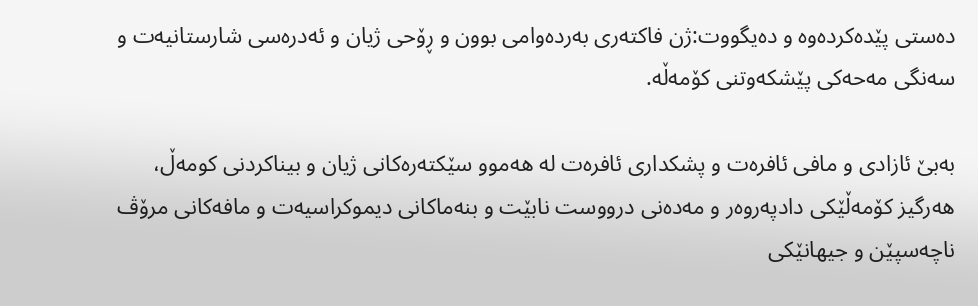دەستی پێدەکردەوە و دەیگووت:ژن فاکتەری بەردەوامی بوون و ڕۆحی ژیان و ئەدرەسی شارستانیەت و سەنگی مەحەکی پێشکەوتنی کۆمەڵە.

بەبێ ئازادی و مافی ئافرەت و پشکداری ئافرەت لە هەموو سێکتەرەکانی ژیان و بیناکردنی کومەڵ، هەرگیز کۆمەڵێکی دادپەروەر و مەدەنی درووست نابێت و بنەماکانی دیموکراسیەت و مافەکانی مرۆڤ ناچەسپێن و جیهانێکی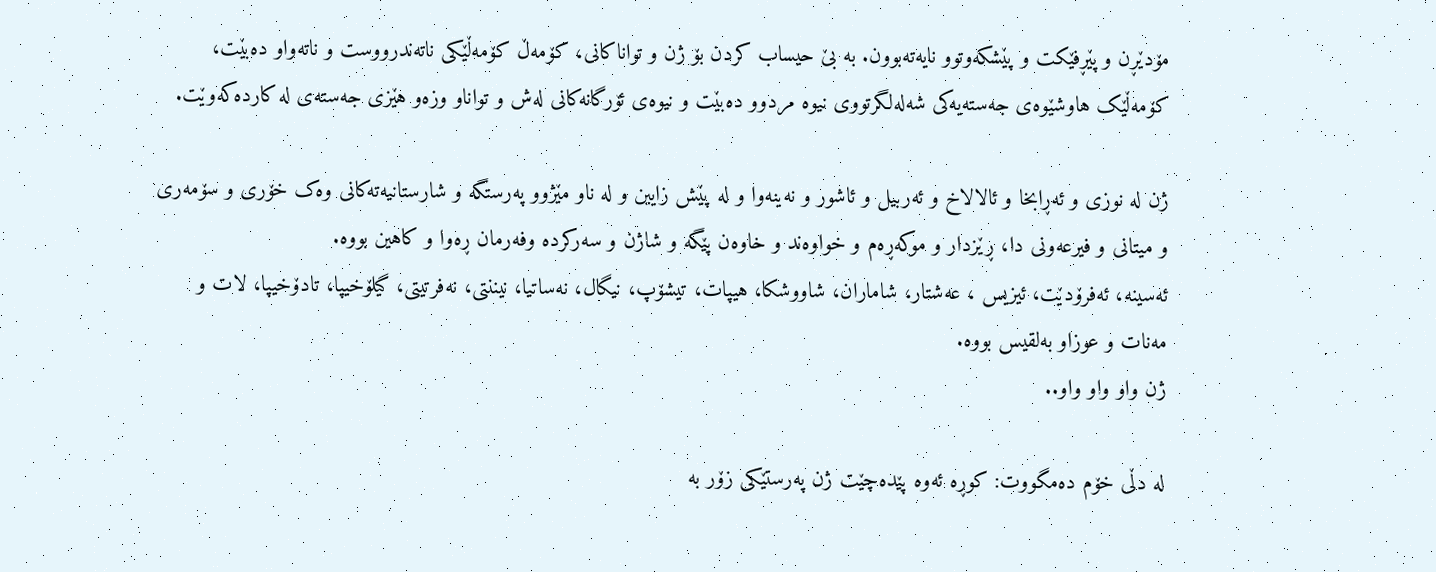مۆدێڕن و پێڕفێکت و پێشکەوتوو نایەتەبوون. بە بێ حیساب کردن بۆ ژن و تواناکانی، کۆمەڵ کۆمەڵێکی ناتەندرووست و ناتەواو دەبێت، کۆمەڵێک هاوشێوەی جەستەیەکی شەلەلگرتووی نیوە مردوو دەبێت و نیوەی ئۆرگانەکانی لەش و تواناو وزەو هێزی جەستەی لە کاردەکەوێت.

ژن لە نوزی و ئەڕابخا و ئالالاخ و ئەربیل و ئاشور و نەینەوا و لە پێش زایین و لە ناو مێژوو پەرستگە و شارستانیەتەکانی وەک خۆری و سۆمەری و میتانی و فیرعەونی دا، ڕێزدار و موکەڕەم و خواوەند و خاوەن پێگە و شاژن و سەرکردە وفەرمان ڕەوا و کاهین بووە.
ئەسینە، ئەفرۆدێت، ئیزیس ، عەشتار، شاماران، شاووشکا، هیپات، تیشۆپ، نیگال، نەساتیا، نیننتی، نەفرتیتی، گیلۆخیپا، تادۆخیپا، لات و مەنات و عوزاو بەلقیس بووە.
ژن واو واو واو..

لە دڵی خۆم دەمگووت: کوڕە ئەوە پێدەچێت ژن پەرستێکی زۆر بە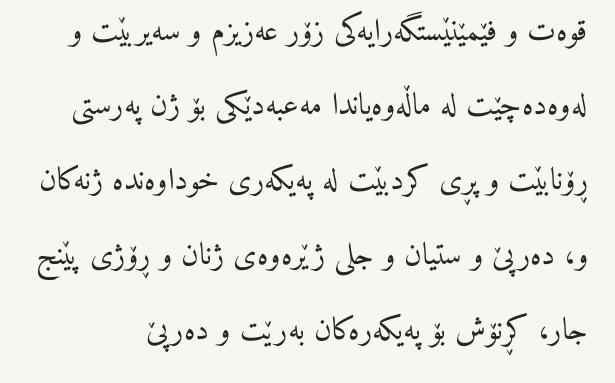قوەت و فێمێنێستگەرایەکی زۆر عەزیزم و سەیربێت و لەوەدەچێت لە ماڵەوەیاندا مەعبەدێکی بۆ ژن پەرستی ڕۆنابێت و پڕی کردبێت لە پەیکەری خوداوەندە ژنەکان و، دەرپێ و ستیان و جلی ژێرەوەی ژنان و ڕۆژی پێنج جار، کڕنۆش بۆ پەیکەرەکان بەرێت و دەرپێ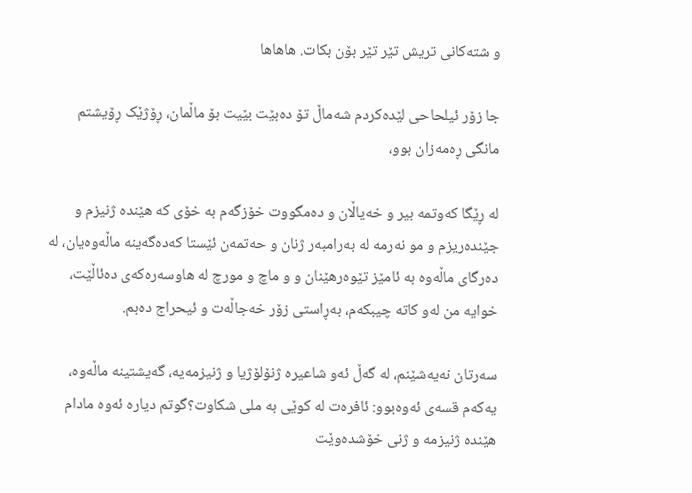و شتەکانی تریش تێر تێر بۆن بکات. هاهاها

جا زۆر ئیلحاحی لێدەکردم شەماڵ تۆ دەبێت بێیت بۆ ماڵمان، ڕۆژێک ڕۆیشتم مانگی ڕەمەزان بوو،

لە ڕێگا کەوتمە بیر و خەیاڵان و دەمگووت خۆزگەم بە خۆی کە هێندە ژنیزم و جێندەریزم و مو نەرمە لە بەرامبەر ژنان و حەتمەن ئێستا کەدەگەینە ماڵەوەیان، لە دەرگای ماڵەوە بە ئامێز تێوەرهێنان و و ماچ و مورچ لە هاوسەرەکەی دەئاڵێت، خوایە من لەو کاتە چیبکەم، بەڕاستی زۆر خەجاڵەت و ئیحراج دەبم.

سەرتان نەیەشێنم، لە گەڵ ئەو شاعیرە ژنۆلۆژیا و ژنیزمەیه، گەیشتینە ماڵەوە،
یەکەم قسەی ئەوەبوو: ئافرەت لە کوێی بە ملی شکاوت؟گوتم دیارە ئەوە مادام هێندە ژنیزمە و ژنی خۆشدەوێت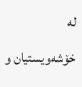لە خۆشەویستیان و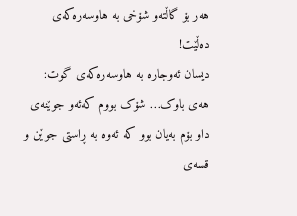هەر بۆ گاڵتەو شۆخی بە هاوسەرەکەی دەڵێت!
دیسان ئەوجارە بە هاوسەرەکەی گوت: هەی باوک… شۆک بووم کەئەو جوێنەی داو بۆم بەیان بوو کە ئەوە بە ڕاستی جوێن و قسەی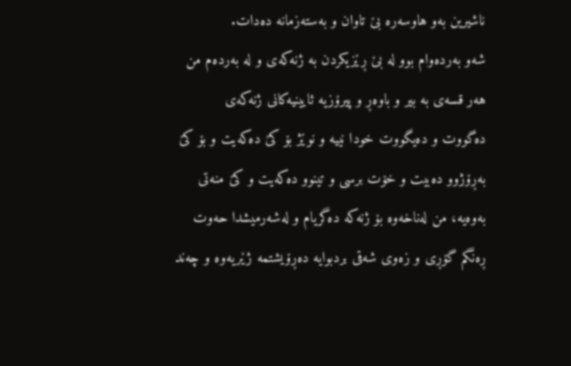ناشیرین بەو هاوسەرە بێ تاوان و بەستەزمانە دەدات.
شەو بەردەوام بوو لە بێ ڕێزیکردن بە ژنەکەی و لە بەردەم من هەر قسەی بە بیر و باوەڕ و پیرۆزیە ئایینیەکانی ژنەکەی
دەگووت و دەیگووت خودا نییە و نوێژ بۆ کێ دەکەیت و بۆ کێ بەڕۆژوو دەبیت و خۆت برسی و تینوو دەکەیت و کێ منەتی بەوەیه، من لەناخەوە بۆ ژنەکە دەگریام و لەشەرمیشدا حەوت ڕەنگم گۆڕی و زەوی شەقی بردبوایە دەڕۆیشتمە ژێریەوە و چەند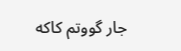جار گووتم کاکە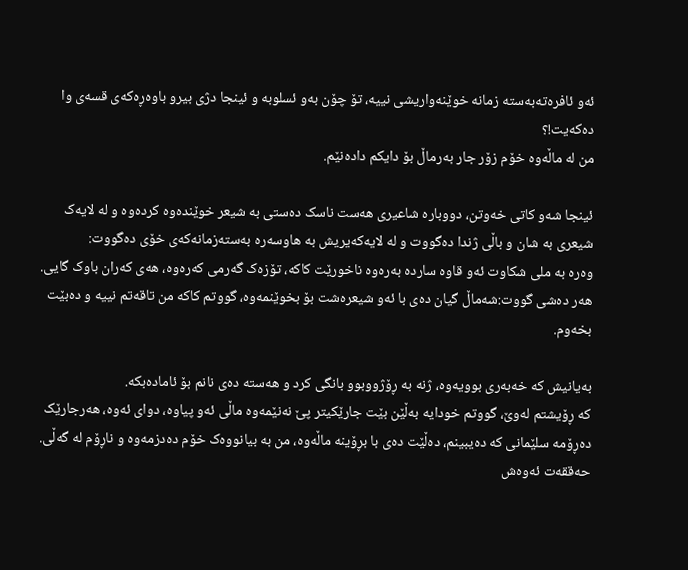ئەو ئافرەتەبەستە زمانە خوێنەواریشی نییه، تۆ چۆن بەو ئسلوبە و ئینجا دژی بیرو باوەڕەکەی قسەی وا دەکەیت!؟
من لە ماڵەوە خۆم زۆر جار بەرماڵ بۆ دایکم دادەنێم.

ئینجا شەو کاتی خەوتن، دووبارە شاعیری هەست ناسک دەستی بە شیعر خوێندەوە کردەوە و لە لایەک شیعری بە شان و باڵی ژندا دەگووت و لە لایەکەیریش بە هاوسەرە بەستەزمانەکەی خۆی دەگووت:
وەرە بە ملی شکاوت ئەو قاوە ساردە بەرەوە ناخورێت کاکە، تۆزەک گەرمی کەرەوە، هەی کەران باوک گایی.
هەر دەشی گووت:شەماڵ گیان دەی با ئەو شیعرەشت بۆ بخوێنمەوە، گووتم کاکە من تاقەتم نییە و دەبێت بخەوم.

بەیانیش کە خەبەری بوویەوە، ژنە بە ڕۆژووبوو بانگی کرد و هەستە دەی نانم بۆ ئامادەبکە.
کە ڕۆیشتم لەوێ، گووتم خودایە بەڵێن بێت جارێکیتر پێ نەنێمەوە ماڵی ئەو پیاوە، دوای ئەوە، هەرجارێک دەڕۆمە سلێمانی کە دەیبینم، دەڵێت دەی با بڕۆینە ماڵەوە، من بە بیانووەک خۆم دەدزمەوە و ناڕۆم لە گەڵی.
حەققەت ئەوەش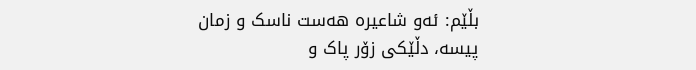بڵێم: ئەو شاعیرە هەست ناسک و زمان پیسە، دڵێکی زۆر پاک و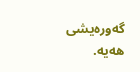گەورەیشی هەیه.